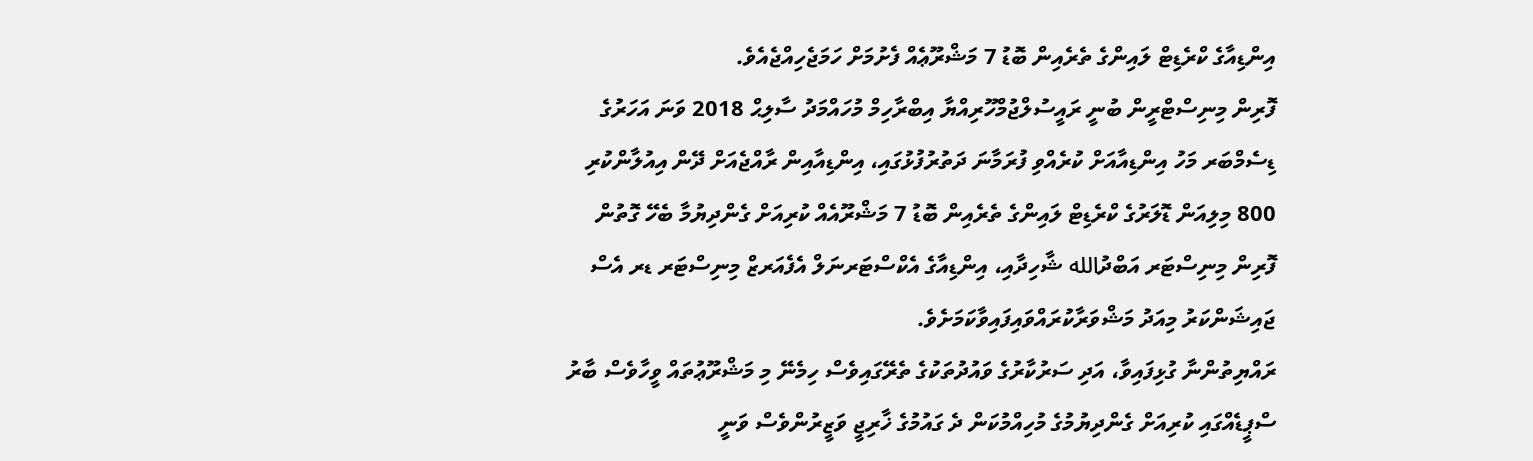އިންޑިއާގެ ކްރެޑިޓް ލައިންގެ ތެރެއިން ބޮޑު 7 މަޝްރޫޢެއް ފެށުމަށް ހަމަޖެހިއްޖެއެވެ.
ފޮރިން މިނިސްޓްރީން ބުނީ ރައީސުލްޖުމްހޫރިއްޔާ އިބްރާހިމް މުހައްމަދު ސާލިޙް 2018 ވަނަ އަހަރުގެ ޑިސެމްބަރ މަހު އިންޑިއާއަށް ކުރެއްވި ފުރަމާނަ ދަތުރުފުޅުގައި، އިންޑިއާއިން ރާއްޖެއަށް ދޭން އިއުލާންކުރި 800 މިލިއަން ޑޮލަރުގެ ކްރެޑިޓް ލައިންގެ ތެރެއިން ބޮޑު 7 މަޝްރޫއެއް ކުރިއަށް ގެންދިޔުމާ ބެހޭ ގޮތުން ފޮރިން މިނިސްޓަރ އަބްދުالله ޝާހިދާއި، އިންޑިއާގެ އެކްސްޓަރނަލް އެފެއަރޒް މިނިސްޓަރ ޑރ އެސް ޖައިޝަންކަރު މިއަދު މަޝްވަރާކުރައްވައިފައިވާކަމަށެވެ.
ރައްޔިތުންނާ ގުޅިފައިވާ، އަދި ސަރުކާރުގެ ވައުދުތަކުގެ ތެރޭގައިވެސް ހިމެނޭ މި މަޝްރޫޢުތައް ވީހާވެސް ބާރު ސްޕީޑެއްގައި ކުރިއަށް ގެންދިޔުމުގެ މުހިއްމުކަން ދެ ގައުމުގެ ޚާރިޖީ ވަޒީރުންވެސް ވަނީ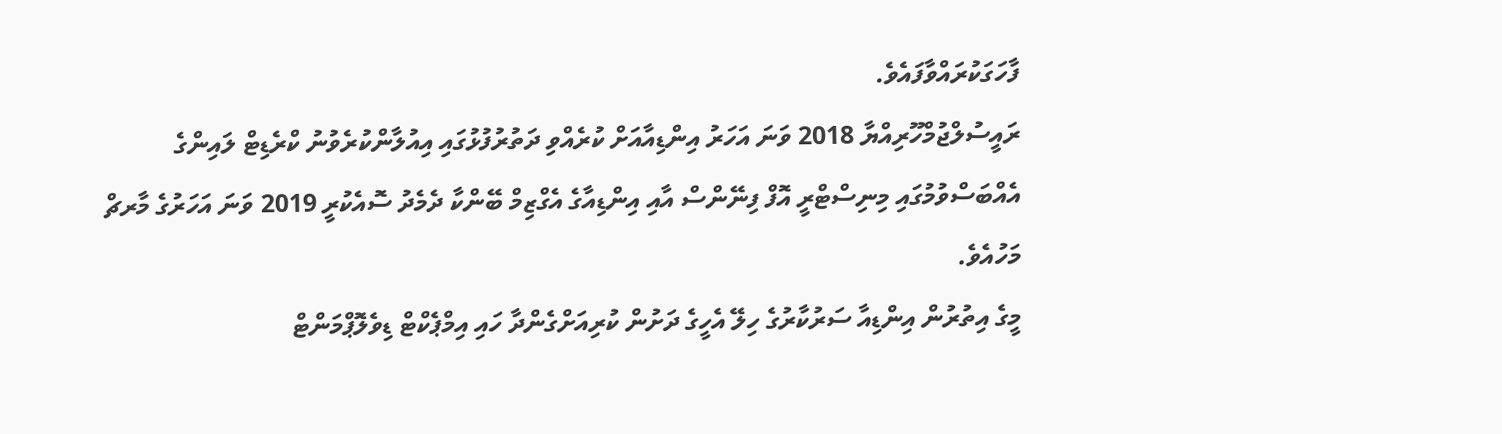ފާހަގަކުރައްވާފައެވެ.
ރައީސުލްޖުމްހޫރިއްޔާ 2018 ވަނަ އަހަރު އިންޑިއާއަށް ކުރެއްވި ދަތުރުފުޅުގައި އިއުލާންކުރެވުނު ކްރެޑިޓް ލައިންގެ އެއްބަސްވުމުގައި މިނިސްޓްރީ އޮފް ފިނޭންސް އާއި އިންޑިއާގެ އެގްޒިމް ބޭންކާ ދެމެދު ސޮއެކުރީ 2019 ވަނަ އަހަރުގެ މާރޗް މަހުއެވެ.
މީގެ އިތުރުން އިންޑިއާ ސަރުކާރުގެ ހިލޭ އެހީގެ ދަށުން ކުރިއަށްގެންދާ ހައި އިމްޕެކްޓް ޑިވެލޮޕްމަންޓް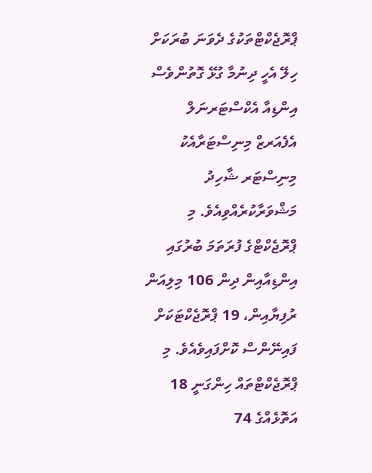ޕްރޮޖެކްޓްތަކުގެ ދެވަނަ ބުރަކަށް ހިލޭ އެހީ ދިނުމާ ގުޅޭ ގޮތުންވެސް އިންޑިއާ އެކްސްޓަރނަލް އެފެއަރޒް މިނިސްޓަރާއެކު މިނިސްޓަރ ޝާހިދު މަޝްވަރާކުރެއްވިއެވެ. މި ޕްރޮޖެކްޓްގެ ފުރަތަމަ ބުރުގައި އިންޑިއާއިން ދިން 106 މިލިއަން ރުފިޔާއިން، 19 ޕްރޮޖެކްޓަކަށް ފައިނޭންސް ކޮށްފައިވެއެވެ. މި ޕްރޮޖެކްޓްތައް ހިންގަނީ 18 އަތޮޅެއްގެ 74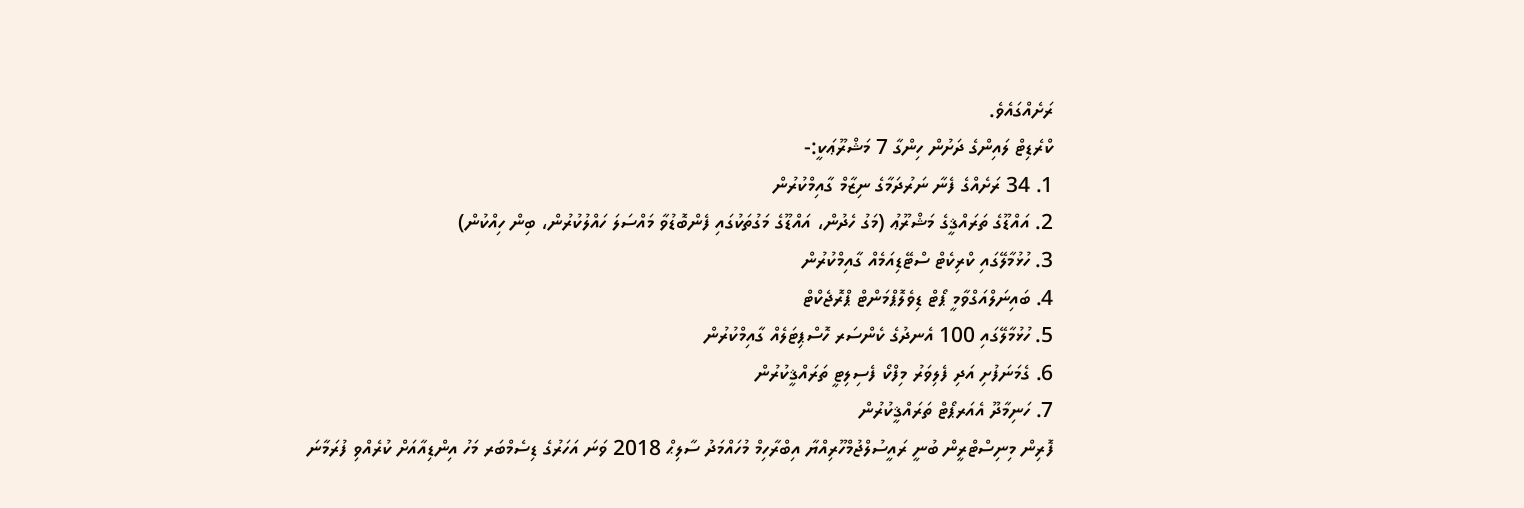ރަށެއްގައެވެ.
ކްރެޑިޓް ލައިންގެ ދަށުން ހިންގާ 7 މަޝްރޫޢަކީ:-
1. 34 ރަށެއްގެ ފެނާ ނަރުދަމާގެ ނިޒާމް ގާއިމްކުރުން
2. އައްޑޫގެ ތަރައްޤީގެ މަޝްރޫޢު (މަގު ހެދުން، އައްޑޫގެ މަގުތަކުގައި ފެންބޮޑުވާ މައްސަލަ ހައްލުކުރުން، ބިން ހިއްކުން)
3. ހުޅުމާލޭގައި ކްރިކެޓް ސްޓޭޑިއަމެއް ގާއިމްކުރުން
4. ބައިނަލްއަގްވާމީ ޕޯޓް ޑިވެލޮޕްމަންޓް ޕްރޮޖެކްޓް
5. ހުޅުމާލޭގައި 100 އެނދުގެ ކެންސަރ ހޮސްޕިޓަލެއް ގާއިމްކުރުން
6. ގެމަނަފުށި އަދި ފެލިވަރު މިފްކޯ ފެސިލިޓީ ތަރައްޤީކުރުން
7. ހަނިމާދޫ އެއަރޕޯޓް ތަރައްޤީކުރުން
ފޮރިން މިނިސްޓްރީން ބުނީ ރައީސުލްޖުމްހޫރިއްޔާ އިބްރާހިމް މުހައްމަދު ސާލިޙް 2018 ވަނަ އަހަރުގެ ޑިސެމްބަރ މަހު އިންޑިއާއަށް ކުރެއްވި ފުރަމާނަ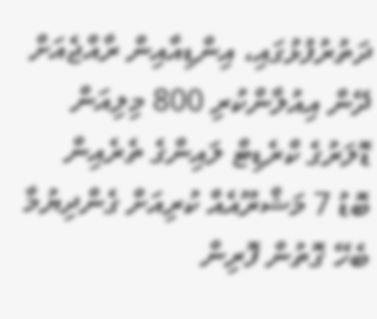ދަތުރުފުޅުގައި، އިންޑިއާއިން ރާއްޖެއަށް ދޭން އިއުލާންކުރި 800 މިލިއަން ޑޮލަރުގެ ކްރެޑިޓް ލައިންގެ ތެރެއިން ބޮޑު 7 މަޝްރޫއެއް ކުރިއަށް ގެންދިޔުމާ ބެހޭ ގޮތުން ފޮރިން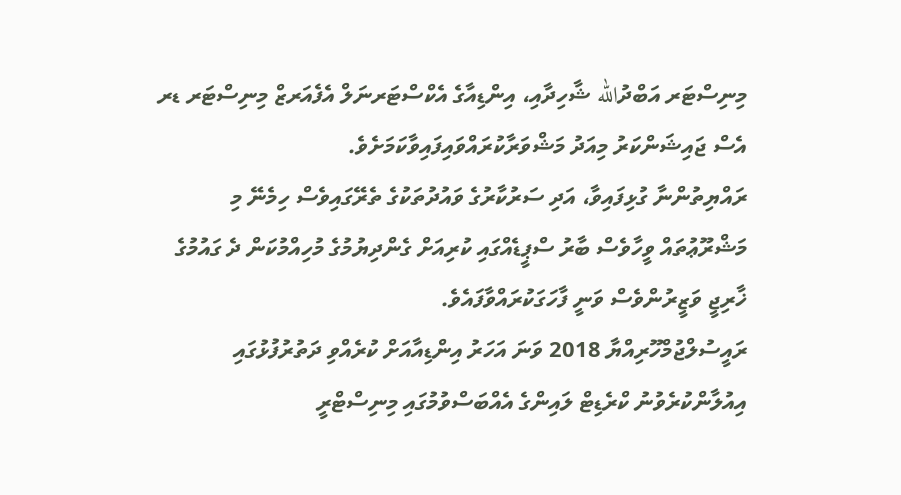މިނިސްޓަރ އަބްދުالله ޝާހިދާއި، އިންޑިއާގެ އެކްސްޓަރނަލް އެފެއަރޒް މިނިސްޓަރ ޑރ އެސް ޖައިޝަންކަރު މިއަދު މަޝްވަރާކުރައްވައިފައިވާކަމަށެވެ.
ރައްޔިތުންނާ ގުޅިފައިވާ، އަދި ސަރުކާރުގެ ވައުދުތަކުގެ ތެރޭގައިވެސް ހިމެނޭ މި މަޝްރޫޢުތައް ވީހާވެސް ބާރު ސްޕީޑެއްގައި ކުރިއަށް ގެންދިޔުމުގެ މުހިއްމުކަން ދެ ގައުމުގެ ޚާރިޖީ ވަޒީރުންވެސް ވަނީ ފާހަގަކުރައްވާފައެވެ.
ރައީސުލްޖުމްހޫރިއްޔާ 2018 ވަނަ އަހަރު އިންޑިއާއަށް ކުރެއްވި ދަތުރުފުޅުގައި އިއުލާންކުރެވުނު ކްރެޑިޓް ލައިންގެ އެއްބަސްވުމުގައި މިނިސްޓްރީ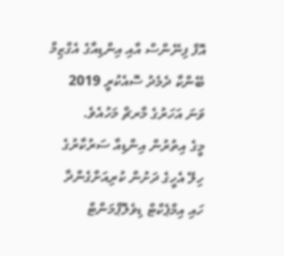އޮފް ފިނޭންސް އާއި އިންޑިއާގެ އެގްޒިމް ބޭންކާ ދެމެދު ސޮއެކުރީ 2019 ވަނަ އަހަރުގެ މާރޗް މަހުއެވެ.
މީގެ އިތުރުން އިންޑިއާ ސަރުކާރުގެ ހިލޭ އެހީގެ ދަށުން ކުރިއަށްގެންދާ ހައި އިމްޕެކްޓް ޑިވެލޮޕްމަންޓް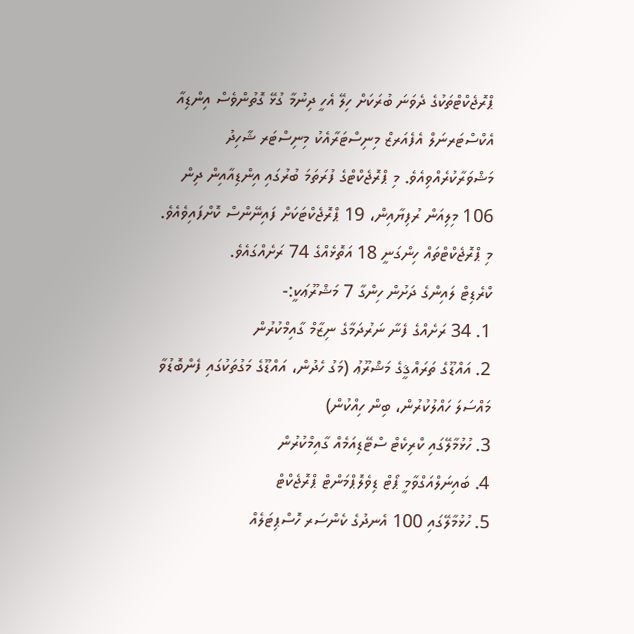ޕްރޮޖެކްޓްތަކުގެ ދެވަނަ ބުރަކަށް ހިލޭ އެހީ ދިނުމާ ގުޅޭ ގޮތުންވެސް އިންޑިއާ އެކްސްޓަރނަލް އެފެއަރޒް މިނިސްޓަރާއެކު މިނިސްޓަރ ޝާހިދު މަޝްވަރާކުރެއްވިއެވެ. މި ޕްރޮޖެކްޓްގެ ފުރަތަމަ ބުރުގައި އިންޑިއާއިން ދިން 106 މިލިއަން ރުފިޔާއިން، 19 ޕްރޮޖެކްޓަކަށް ފައިނޭންސް ކޮށްފައިވެއެވެ. މި ޕްރޮޖެކްޓްތައް ހިންގަނީ 18 އަތޮޅެއްގެ 74 ރަށެއްގައެވެ.
ކްރެޑިޓް ލައިންގެ ދަށުން ހިންގާ 7 މަޝްރޫޢަކީ:-
1. 34 ރަށެއްގެ ފެނާ ނަރުދަމާގެ ނިޒާމް ގާއިމްކުރުން
2. އައްޑޫގެ ތަރައްޤީގެ މަޝްރޫޢު (މަގު ހެދުން، އައްޑޫގެ މަގުތަކުގައި ފެންބޮޑުވާ މައްސަލަ ހައްލުކުރުން، ބިން ހިއްކުން)
3. ހުޅުމާލޭގައި ކްރިކެޓް ސްޓޭޑިއަމެއް ގާއިމްކުރުން
4. ބައިނަލްއަގްވާމީ ޕޯޓް ޑިވެލޮޕްމަންޓް ޕްރޮޖެކްޓް
5. ހުޅުމާލޭގައި 100 އެނދުގެ ކެންސަރ ހޮސްޕިޓަލެއް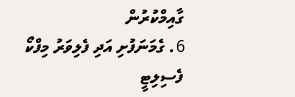ގާއިމްކުރުން
6. ގެމަނަފުށި އަދި ފެލިވަރު މިފްކޯ ފެސިލިޓީ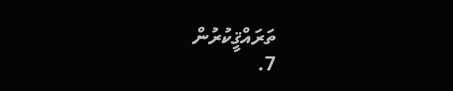ތަރައްޤީކުރުން
7.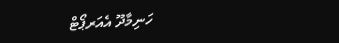ހަނިމާދޫ އެއަރޕޯޓް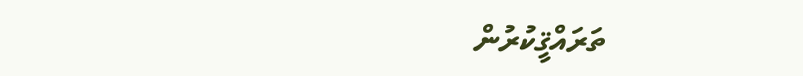ތަރައްޤީކުރުން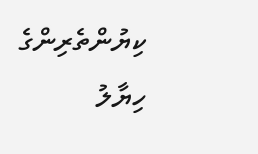ކިޔުންތެރިންގެ ހިޔާލު